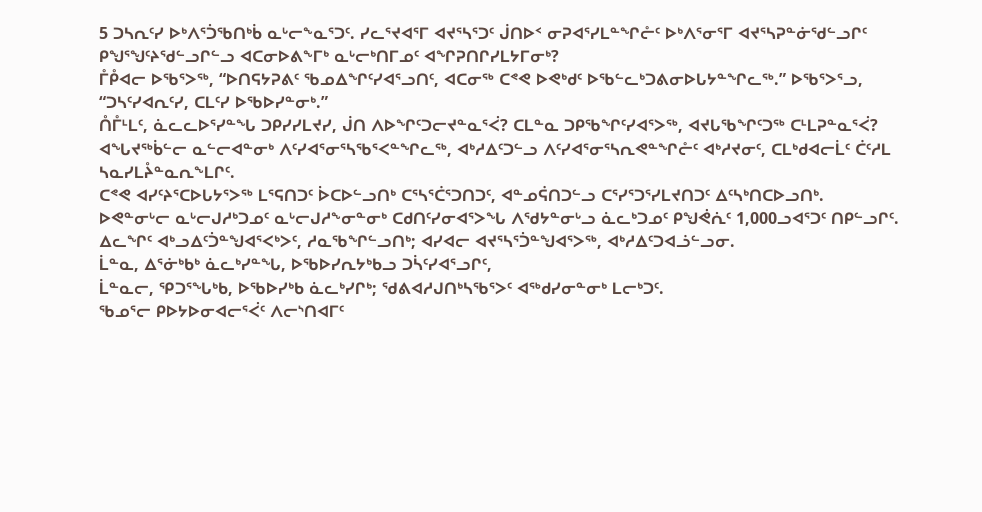5 ᑐᓴᕆᑦᓯ ᐅᒃᐱᕐᑑᖃᑎᒃᑳ ᓇᒡᓕᖕᓇᕐᑐᑦ. ᓯᓚᕐᔪᐊᕐᒥ ᐊᔪᕐᓴᕐᑐᑦ ᒎᑎᐅᑉ ᓂᕈᐊᕐᓯᒪᓐᖏᓔᑦ ᐅᒃᐱᕐᓂᕐᒥ ᐊᔪᕐᓴᕈᓐᓃᖁᓪᓗᒋᑦ ᑭᖑᕐᖑᑦᔨᖁᓪᓗᒋᓪᓗ ᐊᑕᓂᐅᕕᖕᒥᒃ ᓇᒡᓕᒃᑎᒥᓄᑦ ᐊᖏᕈᑎᒋᓯᒪᔭᒥᓂᒃ?
ᒤᑬᐊᓕ ᐅᖃᕐᐳᖅ, “ᐅᑎᕋᔭᕈᕕᑦ ᖃᓄᐃᖏᑦᓯᐊᕐᓗᑎᑦ, ᐊᑕᓂᖅ ᑕᕝᕙ ᐅᕙᒃᑯᑦ ᐅᖃᓪᓚᒃᑐᕕᓂᐅᒐᔭᓐᖏᓚᖅ.” ᐅᖃᕐᐳᕐᓗ, “ᑐᓴᑦᓯᐊᕆᑦᓯ, ᑕᒪᑦᓯ ᐅᖃᐅᓯᓐᓂᒃ.”
ᑍᒤᒻᒪᑦ, ᓈᓚᓚᐅᕐᓯᓐᖓ ᑐᑭᓯᓯᒪᔪᓯ, ᒎᑎ ᐱᐅᖏᑦᑐᓕᔪᓐᓇᕐᐹ? ᑕᒪᓐᓇ ᑐᑭᖃᖏᑦᓯᐊᕐᐳᖅ, ᐊᔪᒐᖃᖏᑦᑐᖅ ᑕᒻᒪᕈᓐᓇᕐᐹ?
ᐊᖓᔪᖅᑳᓪᓕ ᓇᓪᓕᐊᓐᓂᒃ ᐱᑦᓯᐊᕐᓂᕐᓴᖃᕐᐸᓐᖏᓚᖅ, ᐊᒃᓱᐃᑦᑐᓪᓗ ᐱᑦᓯᐊᕐᓂᕐᓴᕆᕙᓐᖏᓔᑦ ᐊᒃᓱᔪᓂᑦ, ᑕᒪᒃᑯᐊᓕᒫᑦ ᑖᑦᓱᒪ ᓴᓇᓯᒪᔧᓐᓇᕆᖕᒪᒋᑦ.
ᑕᕝᕙ ᐊᓯᑦᔨᕐᑕᐅᒐᔭᕐᐳᖅ ᒪᕐᕋᑎᑐᑦ ᐆᑕᐅᓪᓗᑎᒃ ᑕᕐᓴᕐᑖᕐᑐᑎᑐᑦ, ᐊᓐᓄᕌᑎᑐᓪᓗ ᑕᕐᓯᕐᑐᕐᓯᒪᔪᑎᑐᑦ ᐃᑦᓴᒃᑎᑕᐅᓗᑎᒃ.
ᐅᕙᓐᓂᒡᓕ ᓇᒡᓕᒍᓱᒃᑐᓄᑦ ᓇᒡᓕᒍᓱᖕᓂᓐᓂᒃ ᑕᑯᑎᑦᓯᓂᐊᕐᐳᖓ ᐱᖁᔭᓐᓂᒡᓗ ᓈᓚᒃᑐᓄᑦ ᑭᖑᕚᕇᑦ 1,000ᓗᐊᕐᑐᑦ ᑎᑭᓪᓗᒋᑦ.
ᐃᓚᖏᑦ ᐊᒃᓗᐃᑦᑑᓐᖑᐊᕐᐸᒃᐳᑦ, ᓱᓇᖃᖏᓪᓗᑎᒃ; ᐊᓯᐊᓕ ᐊᔪᕐᓴᕐᑑᓐᖑᐊᕐᐳᖅ, ᐊᒃᓱᐃᑦᑐᐊᓘᓪᓗᓂ.
ᒫᓐᓇ, ᐃᕐᓃᒃᑲᒃ ᓈᓚᒃᓯᓐᖓ, ᐅᖃᐅᓯᕆᔭᒃᑲᓗ ᑐᓵᑦᓯᐊᕐᓗᒋᑦ,
ᒫᓐᓇᓕ, ᕿᑐᕐᖓᒃᑲ, ᐅᖃᐅᓯᒃᑲ ᓈᓚᒃᓯᒋᒃ; ᖁᕕᐊᓱᒍᑎᒃᓴᖃᕐᐳᑦ ᐊᖅᑯᓯᓂᓐᓂᒃ ᒪᓕᒃᑐᑦ.
ᖃᓄᕐᓕ ᑭᐅᔭᐅᓂᐊᓕᕐᐹᑦ ᐱᓕᔅᑎᐊᒥᑦ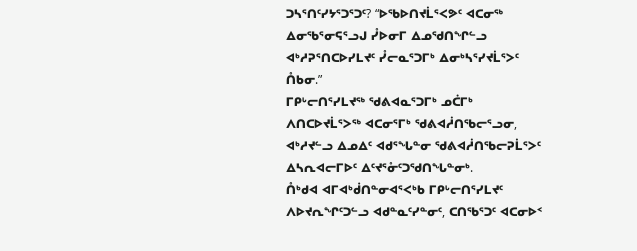ᑐᓴᕐᑎᑦᓯᔭᕐᑐᕐᑐᑦ? “ᐅᖃᐅᑎᔪᒫᕐᐸᕗᑦ ᐊᑕᓂᖅ ᐃᓂᖃᕐᓂᕋᕐᓗᒍ ᓮᐅᓂᒥ ᐃᓄᖁᑎᖏᓪᓗ ᐊᒃᓱᕈᕐᑎᑕᐅᓯᒪᔪᑦ ᓮᓕᓇᕐᑐᒥᒃ ᐃᓂᒃᓴᕐᓯᔪᒫᕐᐳᑦ ᑍᑲᓂ.”
ᒥᑭᒡᓕᑎᕐᓯᒪᔪᖅ ᖁᕕᐊᓇᕐᑐᒥᒃ ᓄᑖᒥᒃ ᐱᑎᑕᐅᔪᒫᕐᐳᖅ ᐊᑕᓂᕐᒥᒃ ᖁᕕᐊᓲᑎᖃᓕᕐᓗᓂ, ᐊᒃᓱᔪᓪᓗ ᐃᓄᐃᑦ ᐊᑯᕐᖓᓐᓂ ᖁᕕᐊᓲᑎᖃᓕᕈᒫᕐᐳᑦ ᐃᓴᕆᐊᓕᒥᐅᑦ ᐃᑦᔪᕐᓁᑦᑐᖁᑎᖓᓐᓂᒃ.
ᑍᒃᑯᐊ ᐊᒥᐊᒃᑰᑎᓐᓂᐊᕐᐸᒃᑲ ᒥᑭᒡᓕᑎᕐᓯᒪᔪᑦ ᐱᐅᔪᕆᖏᑦᑐᓪᓗ ᐊᑯᓐᓇᑦᓯᓐᓂᑦ, ᑕᑎᖃᕐᑐᑦ ᐊᑕᓂᐅᑉ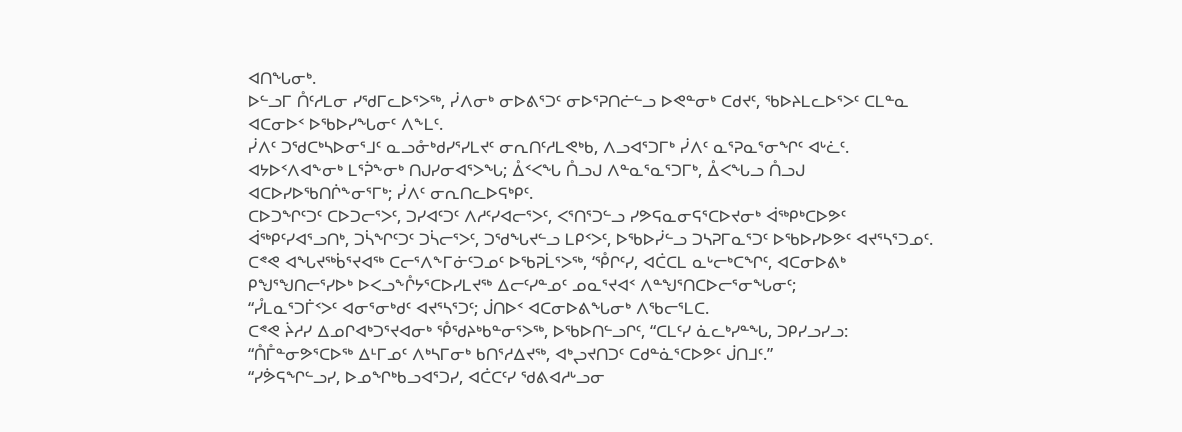ᐊᑎᖓᓂᒃ.
ᐅᓪᓗᒥ ᑍᑦᓱᒪᓂ ᓯᖁᒥᓚᐅᕐᐳᖅ, ᓰᐱᓂᒃ ᓂᐅᕕᕐᑐᑦ ᓂᐅᕐᕈᑎᓖᓪᓗ ᐅᕙᓐᓂᒃ ᑕᑯᔪᑦ, ᖃᐅᔨᒪᓚᐅᕐᐳᑦ ᑕᒪᓐᓇ ᐊᑕᓂᐅᑉ ᐅᖃᐅᓯᖓᓂᑦ ᐱᖕᒪᑦ.
ᓰᐱᑦ ᑐᖁᑕᒃᓴᐅᓂᕐᒧᑦ ᓇᓗᓁᒃᑯᓯᕐᓯᒪᔪᑦ ᓂᕆᑎᑦᓱᒪᕙᒃᑲ, ᐱᓗᐊᕐᑐᒥᒃ ᓰᐱᑦ ᓇᕐᕈᓇᕐᓂᖏᑦ ᐊᒡᓛᑦ. ᐊᔭᐅᑉᐱᐊᖕᓂᒃ ᒪᕐᕉᖕᓂᒃ ᑎᒍᓯᓂᐊᕐᐳᖓ; ᐂᑉᐸᖓ ᑍᓗᒍ ᐱᓐᓇᕐᓇᕐᑐᒥᒃ, ᐂᐸᖓᓗ ᑍᓗᒍ ᐊᑕᐅᓯᐅᖃᑎᒌᖕᓂᕐᒥᒃ; ᓰᐱᑦ ᓂᕆᑎᓚᐅᕋᒃᑭᑦ.
ᑕᐅᑐᖏᑦᑐᑦ ᑕᐅᑐᓕᕐᐳᑦ, ᑐᓯᐊᑦᑐᑦ ᐱᓱᑦᓯᐊᓕᕐᐳᑦ, ᐸᕐᑎᕐᑐᓪᓗ ᓯᕗᕋᓇᓂᕋᕐᑕᐅᔪᓂᒃ ᐋᖅᑭᒃᑕᐅᕗᑦ ᐋᖅᑭᑦᓯᐊᕐᓗᑎᒃ, ᑐᓵᖏᑦᑐᑦ ᑐᓵᓕᕐᐳᑦ, ᑐᖁᖓᔪᓪᓗ ᒪᑭᑉᐳᑦ, ᐅᖃᐅᓰᓪᓗ ᑐᓴᕈᒥᓇᕐᑐᑦ ᐅᖃᐅᓯᐅᕗᑦ ᐊᔪᕐᓴᕐᑐᓄᑦ.
ᑕᕝᕙ ᐊᖓᔪᖅᑳᕐᔪᐊᖅ ᑕᓕᕐᐱᖕᒥᓃᑦᑐᓄᑦ ᐅᖃᕈᒫᕐᐳᖅ, ‘ᕾᒋᑦᓯ, ᐊᑖᑕᒪ ᓇᒡᓕᒃᑕᖏᑦ, ᐊᑕᓂᐅᕕᒃ ᑭᖑᕐᖑᑎᓕᕐᓯᐅᒃ ᐅᐸᓗᖕᒊᔭᕐᑕᐅᓯᒪᔪᖅ ᐃᓕᑦᓯᓐᓄᑦ ᓄᓇᕐᔪᐊᑉ ᐱᓐᖑᕐᑎᑕᐅᓕᕐᓂᖓᓂᑦ;
“ᓮᒪᓇᕐᑐᒦᑉᐳᑦ ᐊᓂᕐᓂᒃᑯᑦ ᐊᔪᕐᓴᕐᑐᑦ; ᒎᑎᐅᑉ ᐊᑕᓂᐅᕕᖓᓂᒃ ᐱᖃᓕᕐᒪᑕ.
ᑕᕝᕙ ᔩᓱᓯ ᐃᓄᒋᐊᒃᑐᕐᔪᐊᓂᒃ ᕾᖁᔨᒃᑲᓐᓂᕐᐳᖅ, ᐅᖃᐅᑎᓪᓗᒋᑦ, “ᑕᒪᑦᓯ ᓈᓚᒃᓯᓐᖓ, ᑐᑭᓯᓗᓯᓗ:
“ᑍᒤᓐᓂᕗᕐᑕᐅᖅ ᐃᒻᒥᓄᑦ ᐱᒃᓴᒥᓂᒃ ᑲᑎᕐᓱᐃᔪᖅ, ᐊᒃᖢᔪᑎᑐᑦ ᑕᑯᓐᓈᕐᑕᐅᕗᑦ ᒎᑎᒧᑦ.”
“ᓯᕘᕋᖏᓪᓗᓯ, ᐅᓄᖏᒃᑲᓗᐊᕐᑐᓯ, ᐊᑖᑕᑦᓯ ᖁᕕᐊᓱᒡᓗᓂ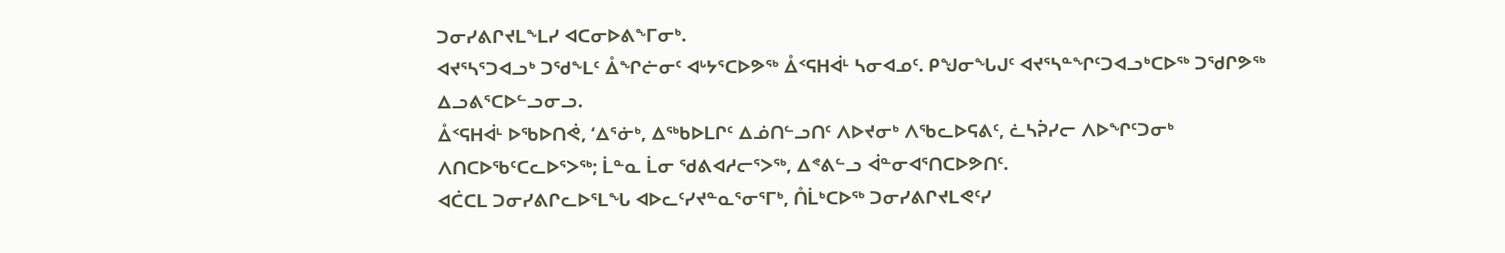ᑐᓂᓯᕕᒋᔪᒪᖕᒪᓯ ᐊᑕᓂᐅᕕᖕᒥᓂᒃ.
ᐊᔪᕐᓴᕐᑐᐊᓗᒃ ᑐᖁᖕᒪᑦ ᐂᖏᓖᓂᑦ ᐊᒡᔭᕐᑕᐅᕗᖅ ᐂᑉᕋᕼᐋᒻ ᓴᓂᐊᓄᑦ. ᑭᖑᓂᖓᒍᑦ ᐊᔪᕐᓴᓐᖏᑦᑐᐊᓗᒃᑕᐅᖅ ᑐᖁᒋᕗᖅ ᐃᓗᕕᕐᑕᐅᓪᓗᓂᓗ.
ᐂᑉᕋᕼᐋᒻ ᐅᖃᐅᑎᕚ, ‘ᐃᕐᓃᒃ, ᐃᖅᑲᐅᒪᒋᑦ ᐃᓅᑎᓪᓗᑎᑦ ᐱᐅᔪᓂᒃ ᐱᖃᓚᐅᕋᕕᑦ, ᓛᓴᕉᓯᓕ ᐱᐅᖏᑦᑐᓂᒃ ᐱᑎᑕᐅᖃᑦᑕᓚᐅᕐᐳᖅ; ᒫᓐᓇ ᒫᓂ ᖁᕕᐊᓱᓕᕐᐳᖅ, ᐃᕝᕕᓪᓗ ᐋᓐᓂᐊᕐᑎᑕᐅᕗᑎᑦ.
ᐊᑖᑕᒪ ᑐᓂᓯᕕᒋᓚᐅᕐᒪᖓ ᐊᐅᓚᑦᓯᔪᓐᓇᕐᓂᕐᒥᒃ, ᑍᒫᒃᑕᐅᖅ ᑐᓂᓯᕕᒋᔪᒪᕙᑦᓯ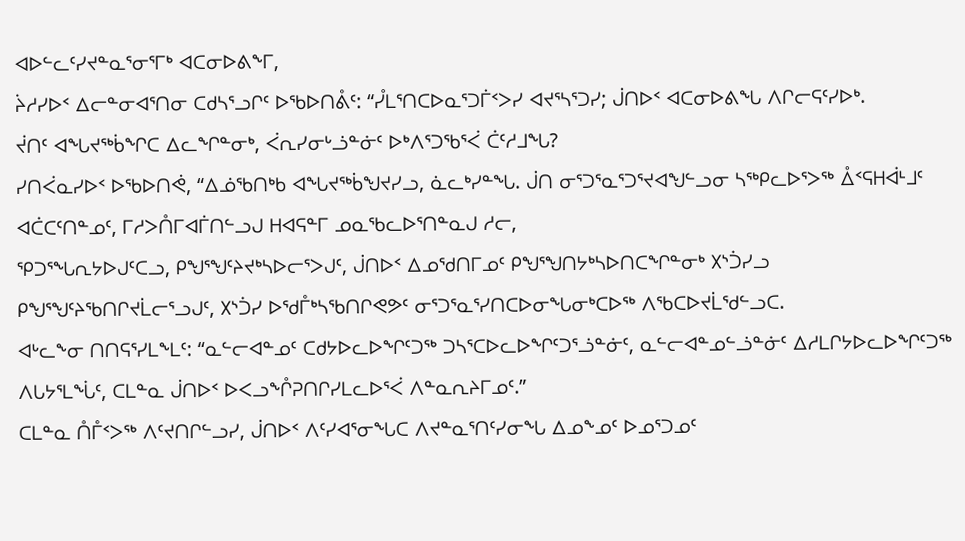ᐊᐅᓪᓚᑦᓯᔪᓐᓇᕐᓂᕐᒥᒃ ᐊᑕᓂᐅᕕᖕᒥ,
ᔩᓱᓯᐅᑉ ᐃᓕᓐᓂᐊᕐᑎᓂ ᑕᑯᓴᕐᓗᒋᑦ ᐅᖃᐅᑎᕔᑦ: “ᓮᒪᕐᑎᑕᐅᓇᕐᑐᒦᑉᐳᓯ ᐊᔪᕐᓴᕐᑐᓯ; ᒎᑎᐅᑉ ᐊᑕᓂᐅᕕᖓ ᐱᒋᓕᕋᑦᓯᐅᒃ.
ᔫᑎᑦ ᐊᖓᔪᖅᑳᖏᑕ ᐃᓚᖏᓐᓂᒃ, ᐹᕆᓯᓂᒡᓘᓐᓃᑦ ᐅᒃᐱᕐᑐᖃᕐᐹ ᑖᑦᓱᒧᖓ?
ᓯᑎᐹᓇᓯᐅᑉ ᐅᖃᐅᑎᕚ, “ᐃᓅᖃᑎᒃᑲ ᐊᖓᔪᖅᑳᖑᔪᓯᓗ, ᓈᓚᒃᓯᓐᖓ. ᒎᑎ ᓂᕐᑐᕐᓇᕐᑐᕐᔪᐊᖑᓪᓗᓂ ᓴᖅᑭᓚᐅᕐᐳᖅ ᐂᑉᕋᕼᐋᒻᒧᑦ ᐊᑖᑕᑦᑎᓐᓄᑦ, ᒥᓱᐳᑍᒥᐊᒦᑎᓪᓗᒍ ᕼᐊᕋᓐᒥ ᓄᓇᖃᓚᐅᕐᑎᓐᓇᒍ ᓱᓕ,
ᕿᑐᕐᖓᕆᔭᐅᒍᑦᑕᓗ, ᑭᖑᕐᖑᑦᔨᔪᒃᓴᐅᓕᕐᐳᒍᑦ, ᒎᑎᐅᑉ ᐃᓄᖁᑎᒥᓄᑦ ᑭᖑᕐᖑᑎᔭᒃᓴᐅᑎᑕᖏᓐᓂᒃ ᙭ᔅᑑᓯᓗ ᑭᖑᕐᖑᑦᔨᖃᑎᒋᔪᒫᓕᕐᓗᒍᑦ, ᙭ᔅᑑᓯ ᐅᖁᒤᒃᓴᖃᑎᒋᕙᕗᑦ ᓂᕐᑐᕐᓇᕐᓯᑎᑕᐅᓂᖓᓂᒃᑕᐅᖅ ᐱᖃᑕᐅᔪᒫᖁᓪᓗᑕ.
ᐊᒡᓚᖕᓂ ᑎᑎᕋᕐᓯᒪᖕᒪᑦ: “ᓇᓪᓕᐊᓐᓄᑦ ᑕᑯᔭᐅᓚᐅᖏᑦᑐᖅ ᑐᓴᕐᑕᐅᓚᐅᖏᑦᑐᕐᓘᓐᓃᑦ, ᓇᓪᓕᐊᓐᓄᓪᓘᓐᓃᑦ ᐃᓱᒪᒋᔭᐅᓚᐅᖏᑦᑐᖅ ᐱᒐᔭᕐᒪᖔᑦ, ᑕᒪᓐᓇ ᒎᑎᐅᑉ ᐅᐸᓗᖕᒊᕈᑎᒋᓯᒪᓚᐅᕐᐹ ᐱᓐᓇᕆᔨᒥᓄᑦ.”
ᑕᒪᓐᓇ ᑍᒤᑉᐳᖅ ᐱᑦᔪᑎᒋᓪᓗᓯ, ᒎᑎᐅᑉ ᐱᑦᓯᐊᕐᓂᖓᑕ ᐱᔪᓐᓇᕐᑎᑦᓯᓂᖓ ᐃᓄᖕᓄᑦ ᐅᓄᕐᑐᓄᑦ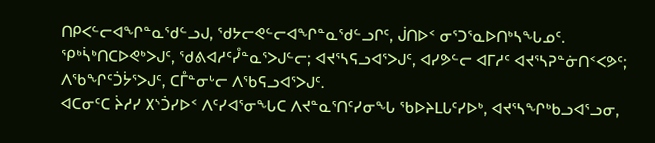ᑎᑭᐸᓪᓕᐊᖏᓐᓇᖁᓪᓗᒍ, ᖁᔭᓕᕙᓪᓕᐊᖏᓐᓇᖁᓪᓗᒋᑦ, ᒎᑎᐅᑉ ᓂᕐᑐᕐᓇᐅᑎᒃᓴᖓᓄᑦ.
ᕿᒃᓵᒃᑎᑕᐅᕙᒃᐳᒍᑦ, ᖁᕕᐊᓱᑦᓮᓐᓇᕐᐳᒍᓪᓕ; ᐊᔪᕐᓴᕋᓗᐊᕐᐳᒍᑦ, ᐊᓯᕗᓪᓕ ᐊᒥᓱᑦ ᐊᔪᕐᓴᕈᓐᓃᑎᑉᐸᕗᑦ; ᐱᖃᖏᑦᑑᔮᕐᐳᒍᑦ, ᑕᒤᓐᓂᒡᓕ ᐱᖃᕋᓗᐊᕐᐳᒍᑦ.
ᐊᑕᓂᑦᑕ ᔩᓱᓯ ᙭ᔅᑑᓯᐅᑉ ᐱᑦᓯᐊᕐᓂᖓᑕ ᐱᔪᓐᓇᕐᑎᑦᓯᓂᖓ ᖃᐅᔨᒪᒐᑦᓯᐅᒃ, ᐊᔪᕐᓴᖏᒃᑲᓗᐊᕐᓗᓂ,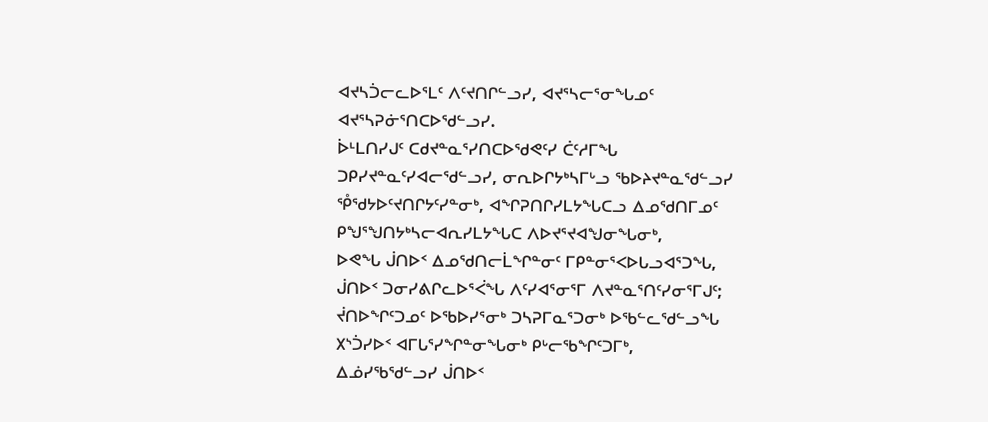ᐊᔪᓴᑑᓕᓚᐅᕐᒪᑦ ᐱᑦᔪᑎᒋᓪᓗᓯ, ᐊᔪᕐᓴᓕᕐᓂᖓᓄᑦ ᐊᔪᕐᓴᕈᓃᕐᑎᑕᐅᖁᓪᓗᓯ.
ᐆᒻᒪᑎᓯᒍᑦ ᑕᑯᔪᓐᓇᕐᓯᑎᑕᐅᖁᕙᑦᓯ ᑖᑦᓱᒥᖓ ᑐᑭᓯᔪᓐᓇᑦᓯᐊᓕᖁᓪᓗᓯ, ᓂᕆᐅᒋᔭᒃᓴᒥᒡᓗ ᖃᐅᔨᔪᓐᓇᖁᓪᓗᓯ ᕾᖁᔭᐅᑦᔪᑎᒋᔭᑦᓯᓐᓂᒃ, ᐊᖏᕈᑎᒋᓯᒪᔭᖓᑕᓗ ᐃᓄᖁᑎᒥᓄᑦ ᑭᖑᕐᖑᑎᔭᒃᓴᓕᐊᕆᓯᒪᔭᖓᑕ ᐱᐅᔪᕐᔪᐊᖑᓂᖓᓂᒃ,
ᐅᕙᖓ ᒎᑎᐅᑉ ᐃᓄᖁᑎᓕᒫᖏᓐᓂᑦ ᒥᑭᓐᓂᕐᐸᐅᒐᓗᐊᕐᑐᖓ, ᒎᑎᐅᑉ ᑐᓂᓯᕕᒋᓚᐅᕐᐹᖓ ᐱᑦᓯᐊᕐᓂᕐᒥ ᐱᔪᓐᓇᕐᑎᑦᓯᓂᕐᒥᒍᑦ; ᔫᑎᐅᖏᑦᑐᓄᑦ ᐅᖃᐅᓯᕐᓂᒃ ᑐᓴᕈᒥᓇᕐᑐᓂᒃ ᐅᖃᓪᓚᖁᓪᓗᖓ ᙭ᔅᑑᓯᐅᑉ ᐊᒥᒐᕐᓯᖏᓐᓂᖓᓂᒃ ᑭᒡᓕᖃᖏᑦᑐᒥᒃ,
ᐃᓅᓯᖃᖁᓪᓗᓯ ᒎᑎᐅᑉ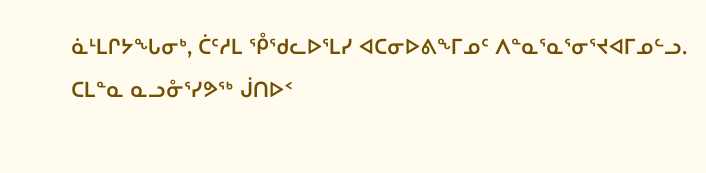ᓈᒻᒪᒋᔭᖓᓂᒃ, ᑖᑦᓱᒪ ᕾᖁᓚᐅᕐᒪᓯ ᐊᑕᓂᐅᕕᖕᒥᓄᑦ ᐱᓐᓇᕐᓇᕐᓂᕐᔪᐊᒥᓄᓪᓗ.
ᑕᒪᓐᓇ ᓇᓗᓁᕐᓯᕗᖅ ᒎᑎᐅᑉ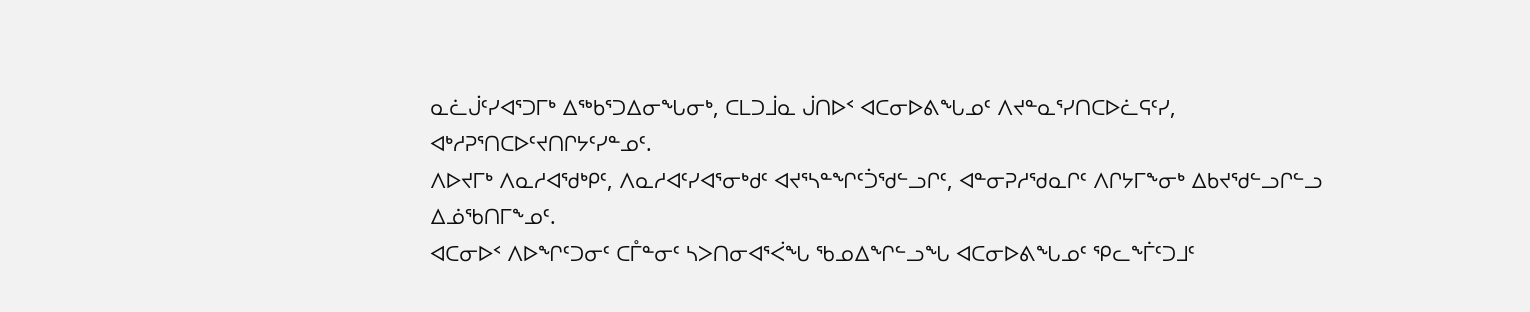ᓇᓛᒎᑦᓯᐊᕐᑐᒥᒃ ᐃᖅᑲᕐᑐᐃᓂᖓᓂᒃ, ᑕᒪᑐᒨᓇ ᒎᑎᐅᑉ ᐊᑕᓂᐅᕕᖓᓄᑦ ᐱᔪᓐᓇᕐᓯᑎᑕᐅᓛᕋᑦᓯ, ᐊᒃᓱᕈᕐᑎᑕᐅᑦᔪᑎᒋᔭᑦᓯᓐᓄᑦ.
ᐱᐅᔪᒥᒃ ᐱᓇᓱᐊᖁᒃᑭᑦ, ᐱᓇᓱᐊᑦᓯᐊᕐᓂᒃᑯᑦ ᐊᔪᕐᓴᓐᖏᑦᑑᖁᓪᓗᒋᑦ, ᐊᓐᓂᕈᓱᖁᓇᒋᑦ ᐱᒋᔭᒥᖕᓂᒃ ᐃᑲᔪᖁᓪᓗᒋᓪᓗ ᐃᓅᖃᑎᒥᖕᓄᑦ.
ᐊᑕᓂᐅᑉ ᐱᐅᖏᑦᑐᓂᑦ ᑕᒤᓐᓂᑦ ᓴᐳᑎᓂᐊᕐᐹᖓ ᖃᓄᐃᖏᓪᓗᖓ ᐊᑕᓂᐅᕕᖓᓄᑦ ᕿᓚᖕᒦᑦᑐᒧᑦ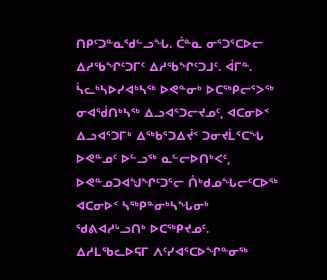ᑎᑭᑦᑐᓐᓇᖁᓪᓗᖓ. ᑖᓐᓇ ᓂᕐᑐᕐᑕᐅᓕ ᐃᓱᖃᖏᑦᑐᒥᑦ ᐃᓱᖃᖏᑦᑐᒧᑦ. ᐋᒥᓐ.
ᓵᓚᒃᓴᐅᓯᐊᒃᓴᖅ ᐅᕙᓐᓂᒃ ᐅᑕᖅᑭᓕᕐᐳᖅ ᓂᐊᖂᑎᒃᓴᖅ ᐃᓗᐊᕐᑐᓕᔪᓄᑦ, ᐊᑕᓂᐅᑉ ᐃᓗᐊᕐᑐᒥᒃ ᐃᖅᑲᕐᑐᐃᔫᑉ ᑐᓂᔪᒫᕐᑕᖓ ᐅᕙᓐᓄᑦ ᐅᓪᓗᖅ ᓇᓪᓕᐅᑎᒃᐸᑦ, ᐅᕙᓐᓄᑐᐊᖑᖏᑦᑐᕐᓕ ᑍᒃᑯᓄᖓᓕᑦᑕᐅᖅ ᐊᑕᓂᐅᑉ ᓴᖅᑭᓐᓂᒃᓴᖓᓂᒃ ᖁᕕᐊᓱᒡᓗᑎᒃ ᐅᑕᖅᑭᔪᓄᑦ.
ᐃᓱᒪᖃᓚᐅᕋᒥ ᐱᑦᓯᐊᕐᑕᐅᖏᓐᓂᖅ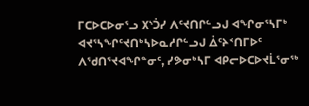ᒥᑕᐅᑕᐅᓂᕐᓗ ᙭ᔅᑑᓯ ᐱᑦᔪᑎᒋᓪᓗᒍ ᐊᖏᓂᕐᓴᒥᒃ ᐊᔪᕐᓴᖏᑦᔪᑎᒃᓴᐅᓇᓱᒋᓪᓗᒍ ᐄᑦᔨᑉᑎᒥᐅᑦ ᐱᖁᑎᕐᔪᐊᖏᓐᓂᑦ, ᓯᕗᓂᒃᓴᒥ ᐊᑭᓕᐅᑕᐅᔪᒫᕐᓂᖅ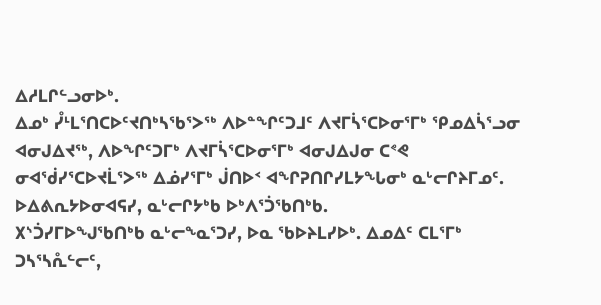ᐃᓱᒪᒋᓪᓗᓂᐅᒃ.
ᐃᓄᒃ ᓮᒻᒪᕐᑎᑕᐅᑦᔪᑎᒃᓴᖃᕐᐳᖅ ᐱᐅᓐᖏᑦᑐᒧᑦ ᐱᔪᒥᓵᕐᑕᐅᓂᕐᒥᒃ ᕿᓄᐃᓵᕐᓗᓂ ᐊᓂᒍᐃᔪᖅ, ᐱᐅᖏᑦᑐᒥᒃ ᐱᔪᒥᓵᕐᑕᐅᓂᕐᒥᒃ ᐊᓂᒍᐃᒍᓂ ᑕᕝᕙ ᓂᐊᖂᓯᕐᑕᐅᔪᒫᕐᐳᖅ ᐃᓅᓯᕐᒥᒃ ᒎᑎᐅᑉ ᐊᖏᕈᑎᒋᓯᒪᔭᖓᓂᒃ ᓇᒡᓕᒋᔨᒥᓄᑦ.
ᐅᐃᕕᕆᔭᐅᓂᐊᕋᓯ, ᓇᒡᓕᒋᔭᒃᑲ ᐅᒃᐱᕐᑑᖃᑎᒃᑲ.
᙭ᔅᑑᓯᒥᐅᖑᖃᑎᒃᑲ ᓇᒡᓕᖕᓇᕐᑐᓯ, ᐅᓇ ᖃᐅᔨᒪᓯᐅᒃ. ᐃᓄᐃᑦ ᑕᒪᕐᒥᒃ ᑐᓴᕐᓴᕅᓪᓕᑦ,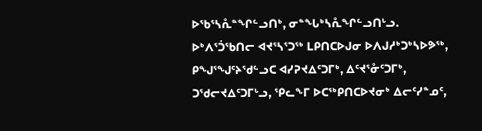ᐅᖃᕐᓴᕅᓐᖏᓪᓗᑎᒃ, ᓂᓐᖓᒃᓴᕅᖏᓪᓗᑎᒡᓗ.
ᐅᒃᐱᕐᑑᖃᑎᓕ ᐊᔪᕐᓴᕐᑐᖅ ᒪᑭᑎᑕᐅᒍᓂ ᐅᐱᒍᓱᒃᑐᒃᓴᐅᕗᖅ,
ᑭᖑᕐᖑᑦᔨᖁᓪᓗᑕ ᐊᓯᕈᔪᐃᑦᑐᒥᒃ, ᐃᑦᔪᕐᓁᑦᑐᒥᒃ, ᑐᖁᓕᔪᐃᑦᑐᒥᒡᓗ, ᕿᓚᖕᒥ ᐅᑕᖅᑭᑎᑕᐅᔪᓂᒃ ᐃᓕᑦᓯᓐᓄᑦ,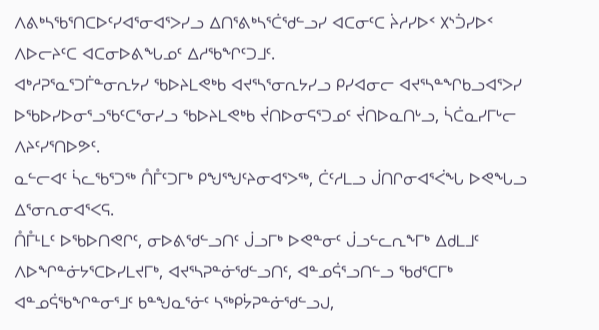ᐱᕕᒃᓴᖃᕐᑎᑕᐅᑦᓯᐊᕐᓂᐊᕐᐳᓯᓗ ᐃᑎᕐᕕᒃᓴᕐᑖᖁᓪᓗᓯ ᐊᑕᓂᑦᑕ ᔩᓱᓯᐅᑉ ᙭ᔅᑑᓯᐅᑉ ᐱᐅᓕᔨᑦᑕ ᐊᑕᓂᐅᕕᖓᓄᑦ ᐃᓱᖃᖏᑦᑐᒧᑦ.
ᐊᒃᓱᕈᕐᓇᕐᑐᒦᓐᓂᕆᔭᓯ ᖃᐅᔨᒪᕙᒃᑲ ᐊᔪᕐᓴᕐᓂᕆᔭᓯᓗ ᑭᓯᐊᓂᓕ ᐊᔪᕐᓴᓐᖏᑲᓗᐊᕐᐳᓯ ᐅᖃᐅᓯᐅᓂᕐᓗᖃᑦᑕᕐᓂᓯᓗ ᖃᐅᔨᒪᕙᒃᑲ ᔫᑎᐅᓂᕋᕐᑐᓄᑦ ᔫᑎᐅᓇᑎᒡᓗ, ᓵᑖᓇᓯᒥᒡᓕ ᐱᔨᑦᓯᕐᑎᐅᕗᑦ.
ᓇᓪᓕᐊᑦ ᓵᓚᖃᕐᑐᖅ ᑍᒤᑦᑐᒥᒃ ᑭᖑᕐᖑᑦᔨᓂᐊᕐᐳᖅ, ᑖᑦᓱᒪᓗ ᒎᑎᒋᓂᐊᕐᐹᖓ ᐅᕙᖓᓗ ᐃᕐᓂᕆᓂᐊᕐᐸᕋ.
ᑍᒤᒻᒪᑦ ᐅᖃᐅᑎᕙᒋᑦ, ᓂᐅᕕᖁᓪᓗᑎᑦ ᒎᓗᒥᒃ ᐅᕙᓐᓂᑦ ᒎᓗᓪᓚᕆᖕᒥᒃ ᐃᑯᒪᒧᑦ ᐱᐅᖏᓐᓃᔭᕐᑕᐅᓯᒪᔪᒥᒃ, ᐊᔪᕐᓴᕈᓐᓃᖁᓪᓗᑎᑦ, ᐊᓐᓄᕌᕐᓗᑎᓪᓗ ᖃᑯᕐᑕᒥᒃ ᐊᓐᓄᕌᖃᖏᓐᓂᕐᒧᑦ ᑲᓐᖑᓇᕐᓃᑦ ᓴᖅᑭᔮᕈᓐᓃᖁᓪᓗᒍ,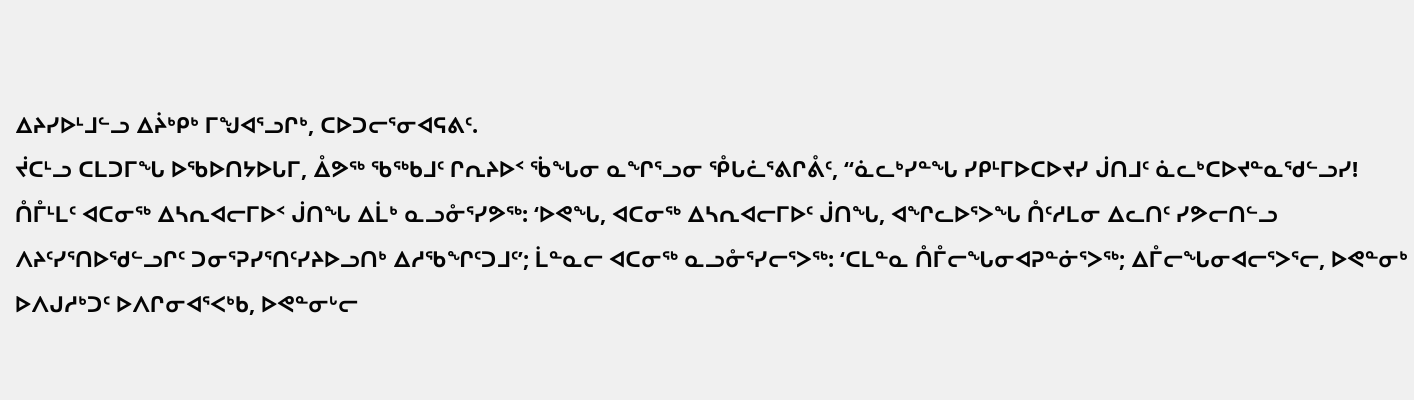ᐃᔨᓯᐅᒻᒧᓪᓗ ᐃᔩᒃᑭᒃ ᒥᖑᐊᕐᓗᒋᒃ, ᑕᐅᑐᓕᕐᓂᐊᕋᕕᑦ.
ᔫᑕᒻᓗ ᑕᒪᑐᒥᖓ ᐅᖃᐅᑎᔭᐅᒐᒥ, ᐂᕗᖅ ᖃᖅᑲᒧᑦ ᒋᕆᔨᐅᑉ ᖄᖓᓂ ᓇᖏᕐᓗᓂ ᕾᒐᓛᕐᕕᒋᕔᑦ, “ᓈᓚᒃᓯᓐᖓ ᓯᑭᒻᒥᐅᑕᐅᔪᓯ ᒎᑎᒧᑦ ᓈᓚᒃᑕᐅᔪᓐᓇᖁᓪᓗᓯ!
ᑍᒤᒻᒪᑦ ᐊᑕᓂᖅ ᐃᓴᕆᐊᓕᒥᐅᑉ ᒎᑎᖓ ᐃᒫᒃ ᓇᓗᓁᕐᓯᕗᖅ: ‘ᐅᕙᖓ, ᐊᑕᓂᖅ ᐃᓴᕆᐊᓕᒥᐅᑦ ᒎᑎᖓ, ᐊᖏᓚᐅᕐᐳᖓ ᑍᑦᓱᒪᓂ ᐃᓚᑎᑦ ᓯᕗᓕᑎᓪᓗ ᐱᔨᑦᓯᕐᑎᐅᖁᓪᓗᒋᑦ ᑐᓂᕐᕈᓯᕐᑎᑦᓯᔨᐅᓗᑎᒃ ᐃᓱᖃᖏᑦᑐᒧᑦ’; ᒫᓐᓇᓕ ᐊᑕᓂᖅ ᓇᓗᓁᕐᓯᓕᕐᐳᖅ: ‘ᑕᒪᓐᓇ ᑍᒤᓕᖓᓂᐊᕈᓐᓃᕐᐳᖅ; ᐃᒤᓕᖓᓂᐊᓕᕐᐳᕐᓕ, ᐅᕙᓐᓂᒃ ᐅᐱᒍᓱᒃᑐᑦ ᐅᐱᒋᓂᐊᕐᐸᒃᑲ, ᐅᕙᓐᓂᒡᓕ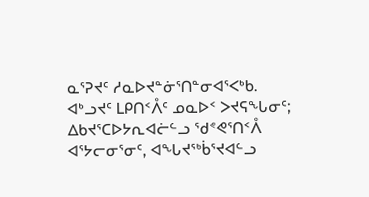ᓇᕐᕈᔪᑦ ᓱᓇᐅᔪᓐᓃᕐᑎᓐᓂᐊᕐᐸᒃᑲ.
ᐊᒃᓗᔪᑦ ᒪᑭᑎᑉᐰᑦ ᓄᓇᐅᑉ ᐳᔪᕋᖓᓂᑦ; ᐃᑲᔪᕐᑕᐅᔭᕆᐊᓖᓪᓗ ᖁᕝᕙᕐᑎᑉᐰ ᐊᕐᔭᓕᓂᕐᓂᑦ, ᐊᖓᔪᖅᑳᕐᔪᐊᓪᓗ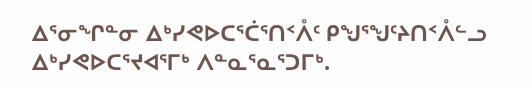ᐃᕐᓂᖏᓐᓂ ᐃᒃᓯᕙᐅᑕᕐᑖᕐᑎᑉᐰᑦ ᑭᖑᕐᖑᑦᔨᑎᑉᐰᓪᓗ ᐃᒃᓯᕙᐅᑕᕐᔪᐊᕐᒥᒃ ᐱᓐᓇᕐᓇᕐᑐᒥᒃ.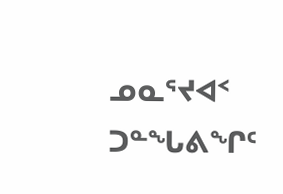ᓄᓇᕐᔪᐊᑉ ᑐᓐᖓᕕᖏᑦ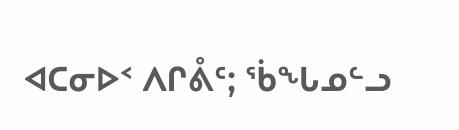ᐊᑕᓂᐅᑉ ᐱᒋᕔᑦ; ᖄᖓᓄᓪᓗ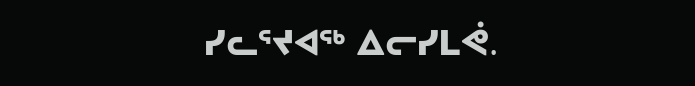ᓯᓚᕐᔪᐊᖅ ᐃᓕᓯᒪᕚ.